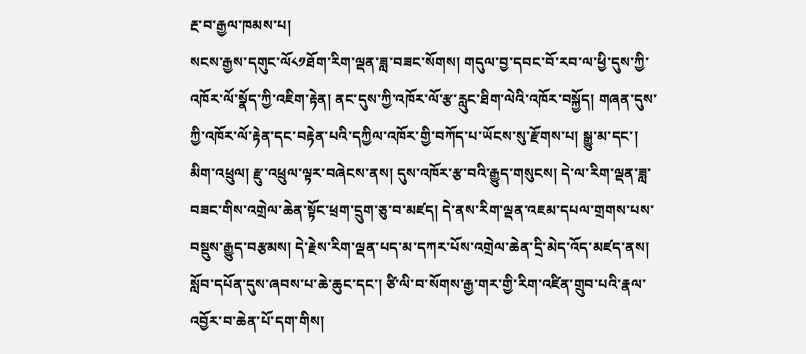རྔ་བ་རྒྱལ་ཁམས་པ།
སངས་རྒྱས་དགུང་ལོ༨༡ཐོག་རིག་ལྡན་ཟླ་བཟང་སོགས། གདུལ་བྱ་དབང་བོ་རབ་ལ་ཕྱི་དུས་ཀྱི་འཁོར་ལོ་སྣོད་ཀྱི་འཇིག་རྟེན། ནང་དུས་ཀྱི་འཁོར་ལོ་རྩ་རླུང་ཐིག་ལེའི་འཁོར་བསྐྱོད། གཞན་དུས་ཀྱི་འཁོར་ལོ་རྟེན་དང་བརྟེན་པའི་དཀྱིལ་འཁོར་གྱི་བཀོད་པ་ཡོངས་སུ་རྫོགས་པ། སྒྱུ་མ་དང་། མིག་འཕྲུལ། རྫུ་འཕྲུལ་ལྟར་བཞེངས་ནས། དུས་འཁོར་རྩ་བའི་རྒྱུད་གསུངས། དེ་ལ་རིག་ལྡན་ཟླ་བཟང་གིས་འགྲེལ་ཆེན་སྟོང་ཕྲག་དྲུག་ཅུ་བ་མཛད། དེ་ནས་རིག་ལྡན་འཇམ་དཔལ་གྲགས་པས་བསྡུས་རྒྱུད་བརྩམས། དེ་རྗེས་རིག་ལྡན་པད་མ་དཀར་པོས་འགྲེལ་ཆེན་དྲི་མེད་འོད་མཛད་ནས། སློབ་དཔོན་དུས་ཞབས་པ་ཆེ་ཆུང་དང་། ཙི་ལི་བ་སོགས་རྒྱ་གར་གྱི་རིག་འཛིན་གྲུབ་པའི་རྣལ་འབྱོར་བ་ཆེན་པོ་དག་གིས།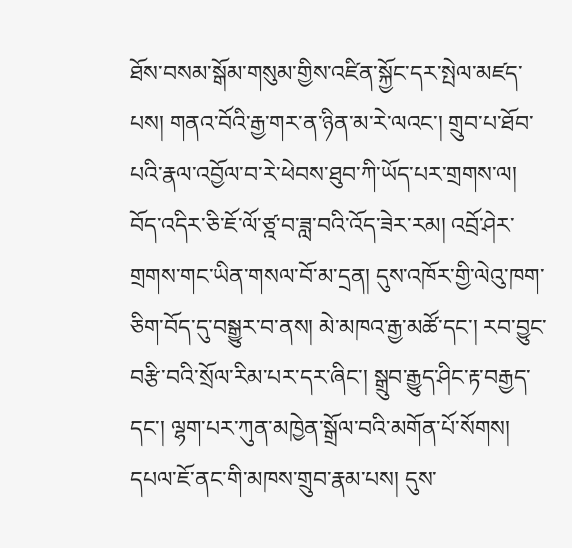ཐོས་བསམ་སྒོམ་གསུམ་གྱིས་འཛིན་སྐྱོང་དར་སྤེལ་མཛད་པས། གནའ་བོའི་རྒྱ་གར་ན་ཉིན་མ་རེ་ལའང་། གྲུབ་པ་ཐོབ་པའི་རྣལ་འབྱོལ་བ་རེ་ཕེབས་ཐུབ་ཀི་ཡོད་པར་གྲགས་ལ། བོད་འདིར་ཅི་ཇོ་ལོ་ཙྰ་བ་ཟླ་བའི་འོད་ཟེར་རམ། འབྲོ་ཤེར་གྲགས་གང་ཡིན་གསལ་བོ་མ་དྲན། དུས་འཁོར་གྱི་ལེའུ་ཁག་ཅིག་བོད་དུ་བསྒྱུར་བ་ནས། མེ་མཁའ་རྒྱ་མཚོ་དང་། རབ་བྱུང་བརྩི་བའི་སྲོལ་རིམ་པར་དར་ཞིང་། སྒྲུབ་རྒྱུད་ཤིང་རྟ་བརྒྱད་དང་། ལྷག་པར་ཀུན་མཁྱེན་སྒྲོལ་བའི་མགོན་པོ་སོགས། དཔལ་ཇོ་ནང་གི་མཁས་གྲུབ་རྣམ་པས། དུས་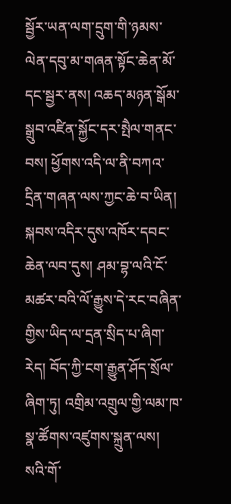སྦྱོར་ཡན་ལག་དྲུག་གི་ཉམས་ལེན་དབུ་མ་གཞན་སྟོང་ཆེན་མོ་དང་སྦྱར་ནས། འཆད་མཉན་སྒོམ་སྒྲུབ་འཛིན་སྐྱོང་དར་སྤཻལ་གནང་བས། ཕྱོགས་འདི་ལ་ནི་བཀའ་དྲིན་གཞན་ལས་ཀྱང་ཆེ་བ་ཡིན། སྐབས་འདིར་དུས་འཁོར་དབང་ཆེན་ལབ་དུས། ཤམ་བྷ་ལའི་ངོ་མཚར་བའི་ལོ་རྒྱུས་དེ་རང་བཞིན་གྱིས་ཡིད་ལ་དྲན་སྲིད་པ་ཞིག་རེད། བོད་ཀྱི་ངག་རྒྱུན་ཤོད་སྲོལ་ཞིག་ཏུ། འགྲིམ་འགྲུལ་གྱི་ལམ་ཁ་སྣ་ཚོགས་འཛུགས་སྐྲུན་ལས། སའི་གོ་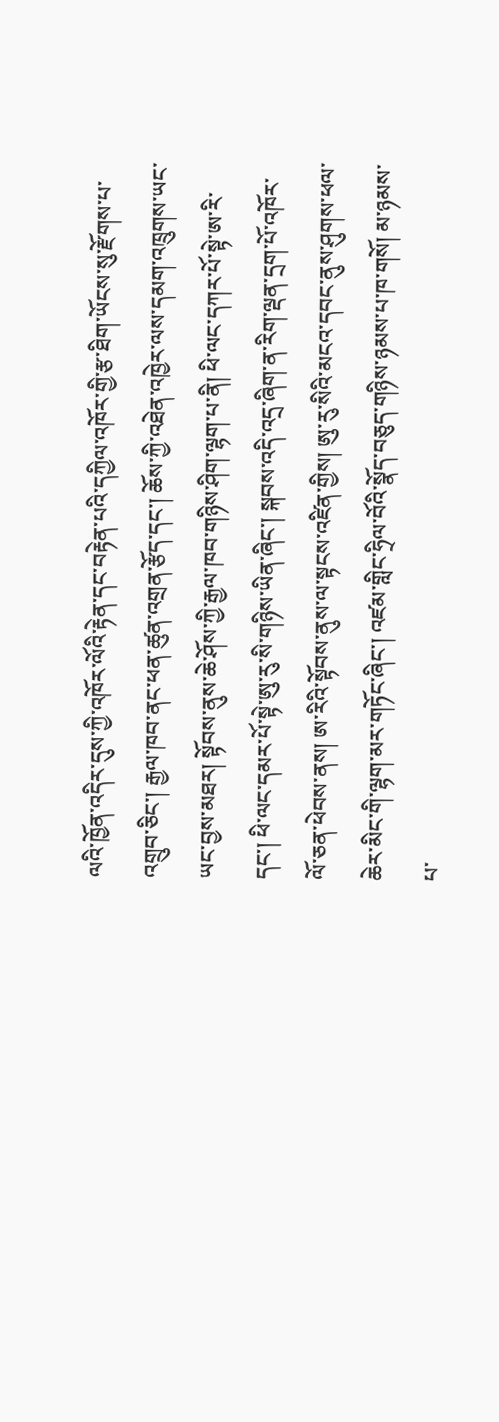ལའི་ཁྱོན་འདིར་དུས་ཀྱི་འཁོར་ལོའི་རྟེན་དང་བརྟེན་པའི་དཀྱིལ་འཁོར་གྱི་རྩ་ཐིག་ཡོངས་སུ་རྫོགས་པ་འགྲུབ་ཅིང་། རྒྱལ་ཁབ་ནང་ཕན་ཚུན་འགྲན་རྩོད་དང་། ཆོས་ཀྱི་འཐེན་འཁྱེར་ལས་དམག་འཁྲུགས་ཡང་ཡང་བྱས་མཐར། སྟོབས་ནུས་ཆེ་ཤོས་ཀྱི་རྒྱལ་ཁབ་གཉིས་ཤིག་ལྷག་པ་ནི། ཕི་ལང་དཀར་པོ་སྟེ་ཨ་རི་དང་། ཕི་ལང་དམར་པོ་སྟེ་ཨུ་རུ་སི་གཉིས་ཡིན་ཞིང་། སྐབས་འདི་འདྲ་ཞིག་ན་རིག་ལྡན་དྲག་པོ་འཁོར་ལོ་ཅན་ཕེབས་ནས། ཨ་རིའི་སྟོབས་ནུས་ལ་སྟངས་འཛིན་གྱིས། ཨུ་རུ་སིའི་མངའ་དབང་ནུས་ཤུགས་ཕལ་ཆེར་མིང་གི་ལྷག་མར་གཏོང་ཞིང་། འཛམ་གླིང་ཧྲིལ་བོའི་སྣོད་བཅུད་གཉིས་ཉམས་པ་ཁ་གསོ། མ་ཉམས་པ་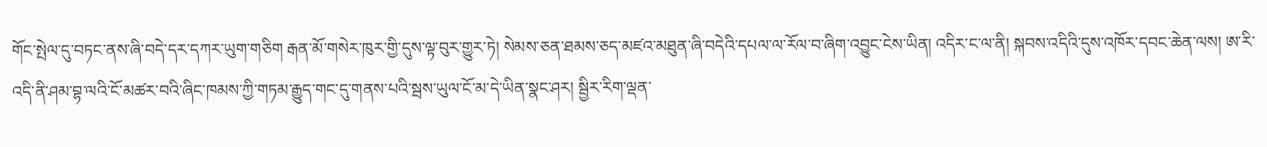གོང་སྤེལ་དུ་བཏང་ནས་ཞི་བདེ་དར་དཀར་ཡུག་གཅིག རྒན་མོ་གསེར་ཁུར་གྱི་དུས་ལྟ་བུར་གྱུར་ཏེ། སེམས་ཅན་ཐམས་ཅད་མཛའ་མཐུན་ཞི་བདེའི་དཔལ་ལ་རོལ་བ་ཞིག་འབྱུང་ངེས་ཡིན། འདིར་ང་ལ་ནི། སྐབས་འདིའི་དུས་འཁོར་དབང་ཆེན་ལས། ཨ་རི་འདི་ནི་ཤམ་བྷ་ལའི་ངོ་མཚར་བའི་ཞིང་ཁམས་ཀྱི་གཏམ་རྒྱུད་གང་དུ་གནས་པའི་སྦས་ཡུལ་ངོ་མ་དེ་ཡིན་སྣང་ཤར། སྦྱིར་རིག་ལྡན་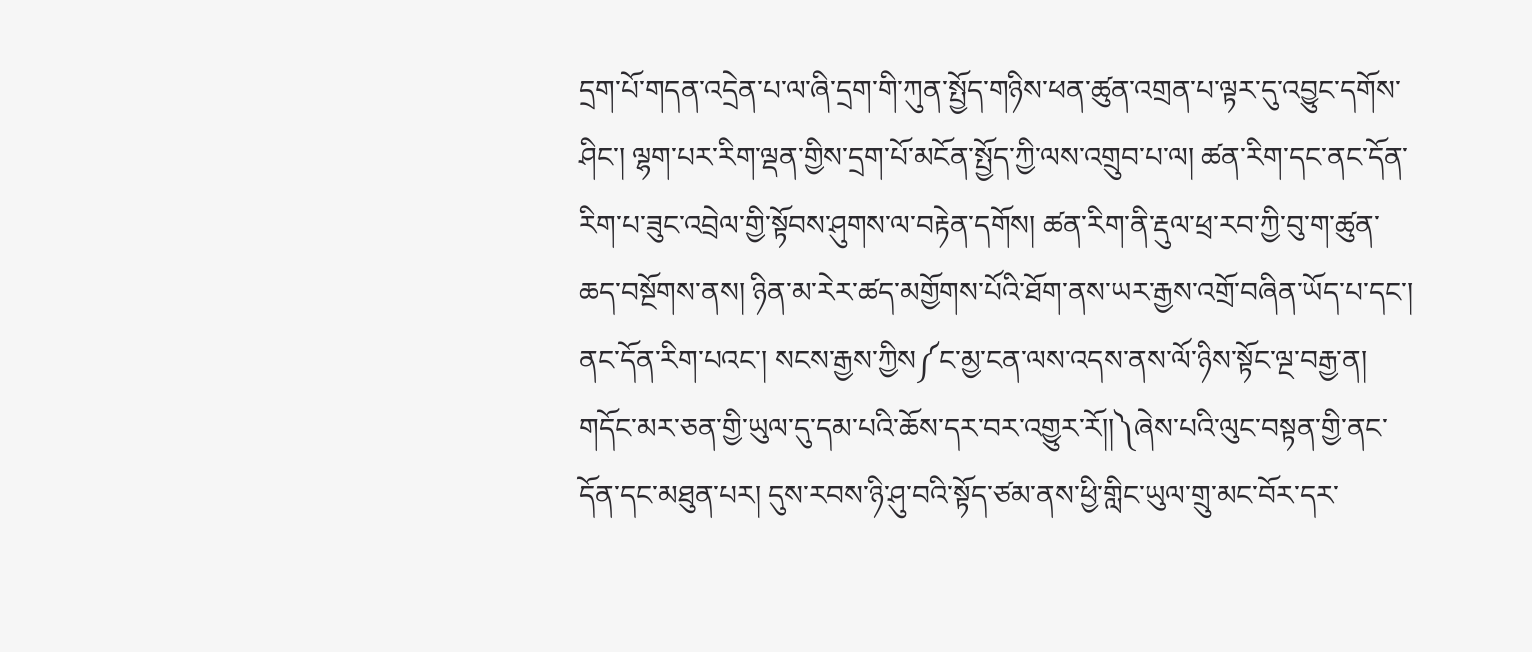དྲག་པོ་གདན་འདྲེན་པ་ལ་ཞི་དྲག་གི་ཀུན་སྤྱོད་གཉིས་ཕན་ཚུན་འགྲན་པ་ལྟར་དུ་འབྱུང་དགོས་ཤིང་། ལྷག་པར་རིག་ལྡན་གྱིས་དྲག་པོ་མངོན་སྤྱོད་ཀྱི་ལས་འགྲུབ་པ་ལ། ཚན་རིག་དང་ནང་དོན་རིག་པ་ཟུང་འབྲེལ་གྱི་སྟོབས་ཤུགས་ལ་བརྟེན་དགོས། ཚན་རིག་ནི་རྡུལ་ཕྲ་རབ་ཀྱི་བུ་ག་ཚུན་ཆད་བསྔོགས་ནས། ཉིན་མ་རེར་ཚད་མགྱོགས་པོའི་ཐོག་ནས་ཡར་རྒྱས་འགྲོ་བཞིན་ཡོད་པ་དང་། ནང་དོན་རིག་པའང་། སངས་རྒྱས་ཀྱིས༼ང་མྱ་ངན་ལས་འདས་ནས་ལོ་ཉིས་སྟོང་ལྔ་བརྒྱ་ན། གདོང་མར་ཅན་གྱི་ཡུལ་དུ་དམ་པའི་ཆོས་དར་བར་འགྱུར་རོ།།༽ཞེས་པའི་ལུང་བསྟན་གྱི་ནང་དོན་དང་མཐུན་པར། དུས་རབས་ཉི་ཤུ་བའི་སྟོད་ཙམ་ནས་ཕྱི་གླིང་ཡུལ་གྲུ་མང་བོར་དར་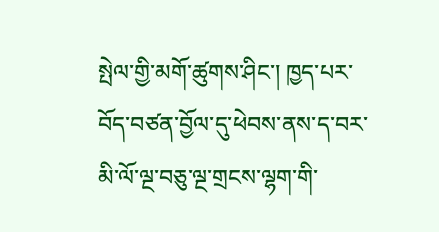སྤེལ་གྱི་མགོ་ཚུགས་ཤིང་། ཁྱད་པར་བོད་བཙན་བྱོལ་དུ་ཕེབས་ནས་ད་བར་མི་ལོ་ལྔ་བཅུ་ལྔ་གྲངས་ལྷག་གི་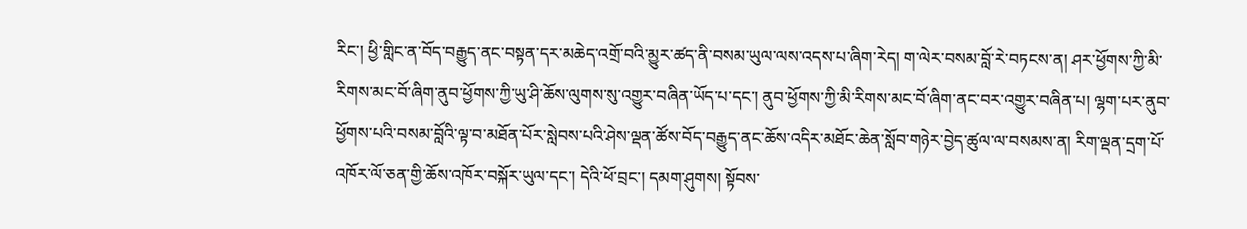རིང་། ཕྱི་གླིང་ན་བོད་བརྒྱུད་ནང་བསྟན་དར་མཆེད་འགྲོ་བའི་མྱུར་ཚད་ནི་བསམ་ཡུལ་ལས་འདས་པ་ཞིག་རེད། ག་ལེར་བསམ་བློ་རེ་བཏངས་ན། ཤར་ཕྱོགས་ཀྱི་མི་རིགས་མང་བོ་ཞིག་ནུབ་ཕྱོགས་ཀྱི་ཡུ་ཤི་ཆོས་ལུགས་སུ་འགྱུར་བཞིན་ཡོད་པ་དང་། ནུབ་ཕྱོགས་ཀྱི་མི་རིགས་མང་བོ་ཞིག་ནང་བར་འགྱུར་བཞིན་པ། ལྷག་པར་ནུབ་ཕྱོགས་པའི་བསམ་བློའི་ལྟ་བ་མཐོན་པོར་སླེབས་པའི་ཤེས་ལྡན་ཚོས་བོད་བརྒྱུད་ནང་ཆོས་འདིར་མཐོང་ཆེན་སློབ་གཉེར་བྱེད་ཚུལ་ལ་བསམས་ན། རིག་ལྡན་དྲག་པོ་འཁོར་ལོ་ཅན་གྱི་ཆོས་འཁོར་བསྐོར་ཡུལ་དང་། དེའི་ཕོ་བྲང་། དམག་ཤུགས། སྟོབས་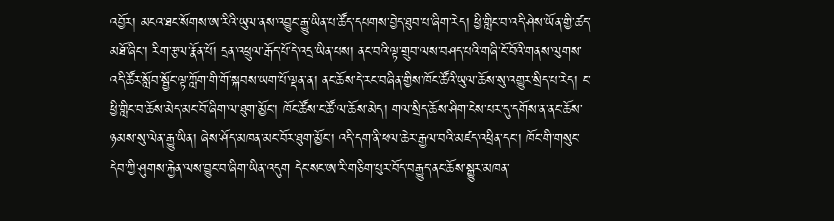འབྱོར། མངའ་ཐང་སོགས་ཨ་རིའི་ཡུལ་ནས་འབྱུང་རྒྱུ་ཡིན་པ་ཚོད་དཔགས་བྱེད་ཐུབ་པ་ཞིག་རེད། ཕྱི་གླིང་བ་འདི་ཤེས་ཡོན་གྱི་ཚད་མཐོ་ཞིང་། རིག་རྩལ་རྣོན་པོ། དྲན་འཕྲུལ་རྒོད་པོ་དེ་འདྲ་ཡིན་པས། ནང་བའི་ལྟ་གྲུབ་ལས་བཤད་པའི་གཞི་ངོ་བོའི་གནས་ལུགས་འདི་ཚོར་སློབ་སྦྱོང་ལྟ་ཀློག་གི་གོ་སྐབས་ཡག་པོ་ལྡན་ན། ནང་ཆོས་དེ་རང་བཞིན་གྱིས་ཁོང་ཚོའི་ཡུལ་ཆོས་སུ་འགྱུར་སྲིད་པ་རེད། ང་ཕྱི་གླིང་བ་ཆོས་མེད་མང་བོ་ཞིག་ལ་ཐུག་མྱོང་། ཁོང་ཚོས་ང་ཚོ་ལ་ཆོས་མེད། གལ་སྲིད་ཆོས་ཤིག་ངེས་པར་དུ་དགོས་ན་ནང་ཆོས་ཉམས་སུ་ལེན་རྒྱུ་ཡིན། ཞེས་ཤོད་མཁན་མང་བོར་ཐུག་མྱོང་། འདི་དག་ནི་ཕལ་ཆེར་རྒྱལ་བའི་མཛད་འཕྲིན་དང་། ཁོང་གི་གསུང་དེབ་ཀྱི་ཤུགས་རྐྱེན་ལས་བྱུང་བ་ཞིག་ཡིན་འདུག དེང་སང་ཨ་རི་གཅིག་པུར་བོད་བརྒྱུད་ནང་ཆོས་སྒྱུར་མཁན་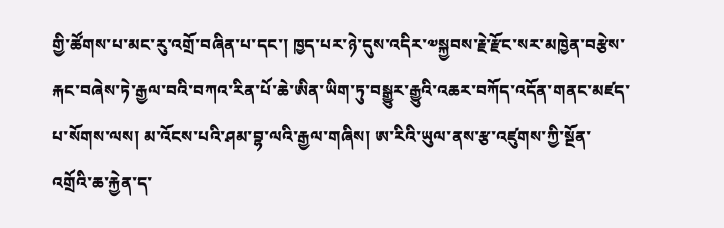གྱི་ཚོགས་པ་མང་རུ་འགྲོ་བཞིན་པ་དང་། ཁྱད་པར་ཉེ་དུས་འདིར་༧སྐྱབས་རྗེ་རྫོང་སར་མཁྱེན་བརྩེས་རྐང་བཞེས་ཏེ་རྒྱལ་བའི་བཀའ་རིན་པོ་ཆེ་ཨིན་ཡིག་ཏུ་བསྒྱུར་རྒྱུའི་འཆར་བཀོད་འདོན་གནང་མཛད་པ་སོགས་ལས། མ་འོངས་པའི་ཤམ་བྷ་ལའི་རྒྱལ་གཞིས། ཨ་རིའི་ཡུལ་ནས་རྩ་འཛུགས་ཀྱི་སྔོན་འགྲོའི་ཆ་རྐྱེན་ད་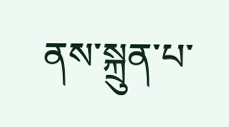ནས་སྐྲུན་པ་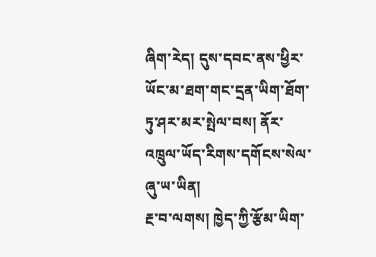ཞིག་རེད། དུས་དབང་ནས་ཕྱིར་ཡོང་མ་ཐག་གང་དྲན་ཡིག་ཐོག་ཏུ་ཤར་མར་སྤེལ་བས། ནོར་འཁྲུལ་ཡོད་རིགས་དགོངས་སེལ་ཞུ་ཡ་ཡིན།
རྔ་བ་ལགས། ཁྱེད་ཀྱི་རྩོམ་ཡིག་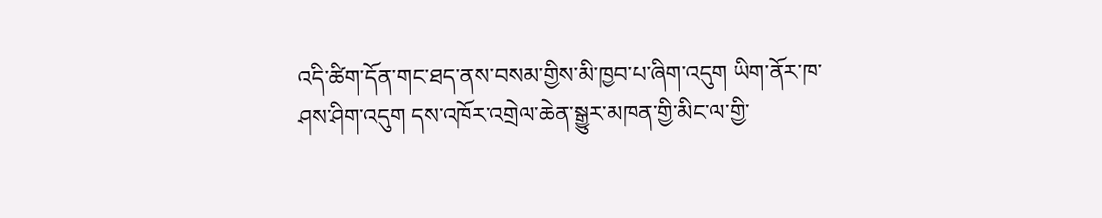འདི་ཚིག་དོན་གང་ཐད་ནས་བསམ་གྱིས་མི་ཁྱབ་པ་ཞིག་འདུག ཡིག་ནོར་ཁ་ཤས་ཤིག་འདུག དས་འཁོར་འགྲེལ་ཆེན་སྒྱུར་མཁན་གྱི་མིང་ལ་གྱི་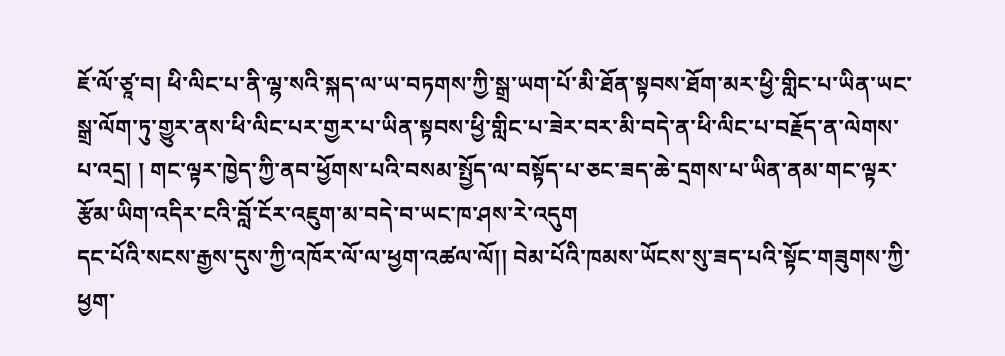ཇོ་ལོ་ཙཱ་བ། ཕི་ལིང་པ་ནི་ལྷ་སའི་སྐད་ལ་ཡ་བཏགས་ཀྱི་སྒྲ་ཡག་པོ་མི་ཐོན་སྟབས་ཐོག་མར་ཕྱི་གླིང་པ་ཡིན་ཡང་སྒྲ་ལོག་ཏུ་གྱུར་ནས་ཕི་ལིང་པར་གྱར་པ་ཡིན་སྟབས་ཕྱི་གླིང་པ་ཟེར་བར་མི་བདེ་ན་ཕི་ལིང་པ་བརྗོད་ན་ལེགས་པ་འདྲ། ། གང་ལྟར་ཁྱེད་ཀྱི་ནབ་ཕྱོགས་པའི་བསམ་སྤྱོད་ལ་བསྟོད་པ་ཅང་ཟད་ཆེ་དྲགས་པ་ཡིན་ནམ་གང་ལྟར་རྩོམ་ཡིག་འདིར་ངའི་བློ་ངོར་འཇུག་མ་བདེ་བ་ཡང་ཁ་ཤས་རེ་འདུག
དང་པོའི་སངས་རྒྱས་དུས་ཀྱི་འཁོར་ལོ་ལ་ཕྱག་འཚལ་ལོ།། བེམ་པོའི་ཁམས་ཡོངས་སུ་ཟད་པའི་སྟོང་གཟུགས་ཀྱི་ཕྱག་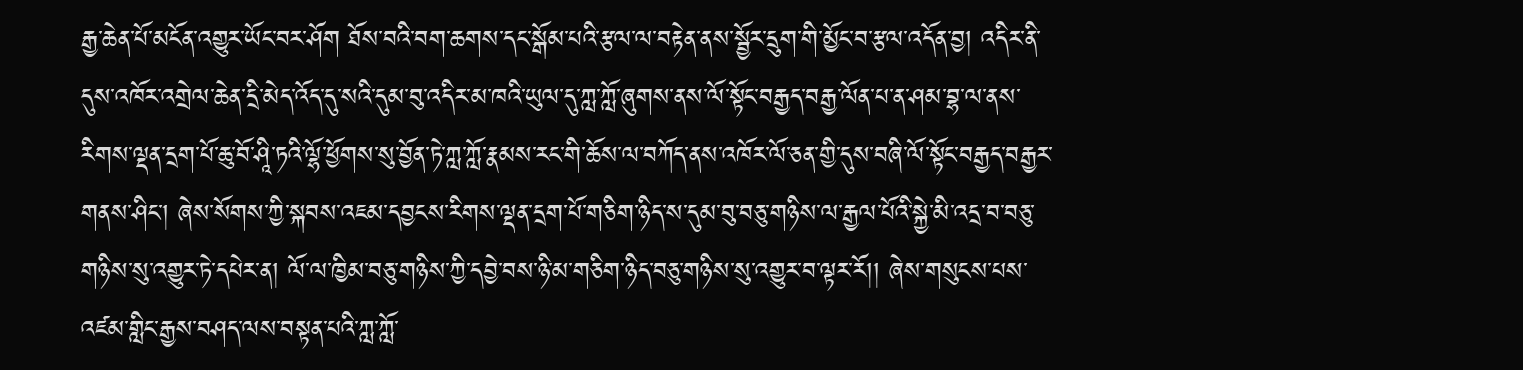རྒྱ་ཆེན་པོ་མངོན་འགྱུར་ཡོང་བར་ཤོག ཐོས་བའི་བག་ཆགས་དང་སྒོམ་པའི་རྩལ་ལ་བརྟེན་ནས་སྦྱོར་དྲུག་གི་མྱོང་བ་རྩལ་འདོན་བྱ། འདིར་ནི་དུས་འཁོར་འགྲེལ་ཆེན་དྲི་མེད་འོད་དུ་སའི་དུམ་བུ་འདིར་མ་ཁའི་ཡུལ་དུ་ཀླ་ཀློ་ཞུགས་ནས་ལོ་སྟོང་བརྒྱད་བརྒྱ་ལོན་པ་ན་ཤམ་བྷ་ལ་ནས་རིགས་ལྡན་དྲག་པོ་ཆུ་བོ་ཤཱི་ཏའི་ལྷོ་ཕྱོགས་སུ་བྱོན་ཏེ་ཀླ་ཀློ་རྣམས་རང་གི་ཆོས་ལ་བཀོད་ནས་འཁོར་ལོ་ཅན་གྱི་དུས་བཞི་ལོ་སྟོང་བརྒྱད་བརྒྱར་གནས་ཤིང་། ཞེས་སོགས་ཀྱི་སྐབས་འཇམ་དབྱངས་རིགས་ལྡན་དྲག་པོ་གཅིག་ཉིད་ས་དུམ་བུ་བཅུ་གཉིས་ལ་རྒྱལ་པོའི་སྐྱེ་མི་འདྲ་བ་བཅུ་གཉིས་སུ་འགྱུར་ཏེ་དཔེར་ན། ལོ་ལ་ཁྱིམ་བཅུ་གཉིས་ཀྱི་དབྱེ་བས་ཉི་མ་གཅིག་ཉིད་བཅུ་གཉིས་སུ་འགྱུར་བ་ལྟར་རོ།། ཞེས་གསུངས་པས་འཛམ་གླིང་རྒྱས་བཤད་ལས་བསྟན་པའི་ཀླ་ཀློ་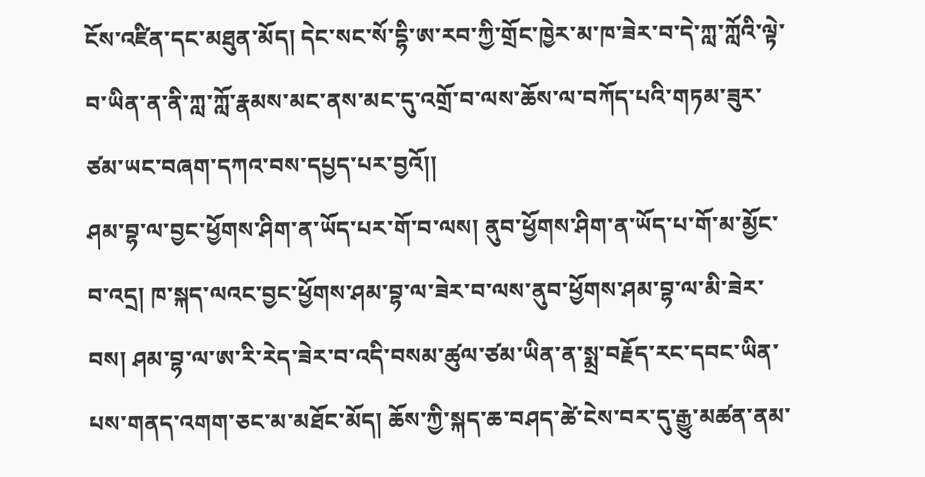ངོས་འཛིན་དང་མཐུན་མོད། དེང་སང་སོ་དྷི་ཨ་རབ་ཀྱི་གྲོང་ཁྱེར་མ་ཁ་ཟེར་བ་དེ་ཀླ་ཀློའི་ལྟེ་བ་ཡིན་ན་ནི་ཀླ་ཀློ་རྣམས་མང་ནས་མང་དུ་འགྲོ་བ་ལས་ཆོས་ལ་བཀོད་པའི་གཏམ་ཟུར་ཙམ་ཡང་བཞག་དཀའ་བས་དཔྱད་པར་བྱའོ།།
ཤམ་བྷ་ལ་བྱང་ཕྱོགས་ཤིག་ན་ཡོད་པར་གོ་བ་ལས། ནུབ་ཕྱོགས་ཤིག་ན་ཡོད་པ་གོ་མ་མྱོང་བ་འདྲ། ཁ་སྐད་ལའང་བྱང་ཕྱོགས་ཤམ་བྷ་ལ་ཟེར་བ་ལས་ནུབ་ཕྱོགས་ཤམ་བྷ་ལ་མི་ཟེར་བས། ཤམ་བྷ་ལ་ཨ་རི་རེད་ཟེར་བ་འདི་བསམ་ཚུལ་ཙམ་ཡིན་ན་སྨྲ་བརྗོད་རང་དབང་ཡིན་པས་གནད་འགག་ཅང་མ་མཐོང་མོད། ཆོས་ཀྱི་སྐད་ཆ་བཤད་ཚེ་ངེས་བར་དུ་རྒྱུ་མཚན་ནམ་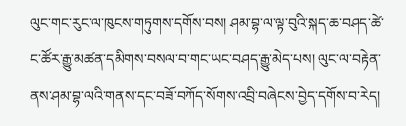ལུང་གང་རུང་ལ་ཁུངས་གཏུགས་དགོས་བས། ཤམ་བྷ་ལ་ལྟ་བུའི་སྐད་ཆ་བཤད་ཚེ་ང་ཚོར་རྒྱུ་མཚན་དམིགས་བསལ་བ་གང་ཡང་བཤད་རྒྱུ་མེད་པས། ལུང་ལ་བརྟེན་ནས་ཤམ་བྷ་ལའི་གནས་དང་བཟོ་བཀོད་སོགས་འབྲི་བཞེངས་བྱེད་དགོས་བ་རེད།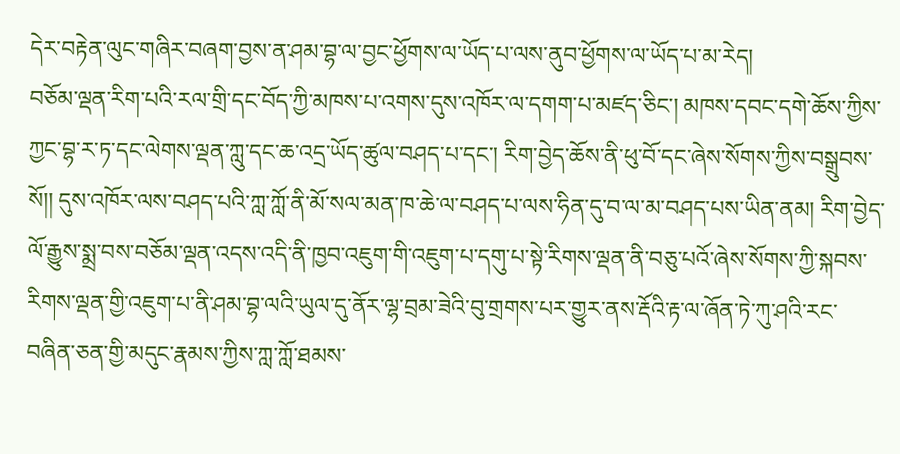དེར་བརྟེན་ལུང་གཞིར་བཞག་བྱས་ན་ཤམ་བྷ་ལ་བྱང་ཕྱོགས་ལ་ཡོད་པ་ལས་ནུབ་ཕྱོགས་ལ་ཡོད་པ་མ་རེད།
བཅོམ་ལྡན་རིག་པའི་རལ་གྲི་དང་བོད་ཀྱི་མཁས་པ་འགས་དུས་འཁོར་ལ་དགག་པ་མཛད་ཅིང་། མཁས་དབང་དགེ་ཆོས་ཀྱིས་ཀྱང་བྷ་ར་ཏ་དང་ལེགས་ལྡན་ཀླུ་དང་ཆ་འདྲ་ཡོད་ཚུལ་བཤད་པ་དང་། རིག་བྱེད་ཆོས་ནི་ཕུ་བོ་དང་ཞེས་སོགས་ཀྱིས་བསྒྲུབས་སོ།། དུས་འཁོར་ལས་བཤད་པའི་ཀླ་ཀློ་ནི་མོ་སལ་མན་ཁ་ཆེ་ལ་བཤད་པ་ལས་ཧིན་དུ་བ་ལ་མ་བཤད་པས་ཡིན་ནམ། རིག་བྱེད་ལོ་རྒྱུས་སྨྲ་བས་བཅོམ་ལྡན་འདས་འདི་ནི་ཁྱབ་འཇུག་གི་འཇུག་པ་དགུ་པ་སྟེ་རིགས་ལྡན་ནི་བཅུ་པའོ་ཞེས་སོགས་ཀྱི་སྐབས་རིགས་ལྡན་གྱི་འཇུག་པ་ནི་ཤམ་བྷ་ལའི་ཡུལ་དུ་ནོར་ལྷ་བྲམ་ཟེའི་བུ་གྲགས་པར་གྱུར་ནས་རྡོའི་རྟ་ལ་ཞོན་ཏེ་ཀུ་ཤའི་རང་བཞིན་ཅན་གྱི་མདུང་རྣམས་ཀྱིས་ཀླ་ཀློ་ཐམས་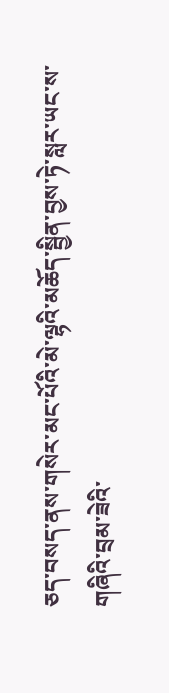ཅད་བསད་ནས་གསེར་མང་པོའི་མེ་ལྷའི་མཆོད་སྦྱིན་བྱས་ཏེ་སླར་ཡང་ས་གཞིའི་བྲམ་ཟེའི་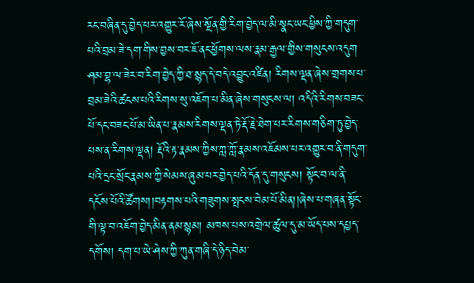རང་བཞིན་དུ་བྱེད་པར་འགྱུར་རོ་ཞེས་སྔོན་གྱི་རིག་བྱེད་ལ་མི་སྣང་ཡང་ཕྱིས་ཀྱི་གདུག་པའི་བྲམ་ཟེ་དག་གིས་བྱས་བར་ཇོ་ནང་ཕྱོགས་ལས་རྣམ་རྒྱལ་གྱིས་གསུངས་འདུག ཤམ་བྷ་ལ་ཟེར་བ་རིག་བྱེད་ཀྱི་ཐ་སྙད་དེ་བདེ་འབྱུང་འཛིན། རིགས་ལྡན་ཞེས་གྲགས་པ་བྲམ་ཟེའི་ཚངས་པའི་རིགས་སུ་འཇོག་པ་མིན་ཞེས་གསུངས་ལ། འདིའི་རིགས་བཟང་པོ་དང་བཟང་པོ་མ་ཡིན་པ་རྣམས་རིགས་ལྡན་ཏེ་རྡོ་རྗེ་ཐེག་པར་རིགས་གཅིག་ཏུ་བྱེད་པས་ན་རིགས་ལྡན། རྡོའི་རྟ་རྣམས་ཀྱིས་ཀླ་ཀློ་རྣམས་འཇོམས་པར་འགྱུར་བ་ནི་གདུག་པའི་དྲང་སྲོང་རྣམས་ཀྱི་སེམས་ཞུམ་པར་བྱེད་པའི་དོན་དུ་གསུངས། སྟོང་བ་ལ་ནི་དངོས་པོའི་ཚོགས།།བརྟགས་པའི་གཟུགས་སྤངས་བེམ་པོ་མིན།།ཞེས་པ་གཞན་སྟོང་གི་ལྟ་བ་འཇོག་བྱེད་མིན་ནམ་སྙམ། མཁས་པས་འགྲེལ་ཚུལ་དུ་མ་ཡོད་པས་དཔྱད་དགོས། དག་པ་ཡེ་ཤེས་ཀྱི་ཀུན་གཞི་དེ་ཉིད་བེམ་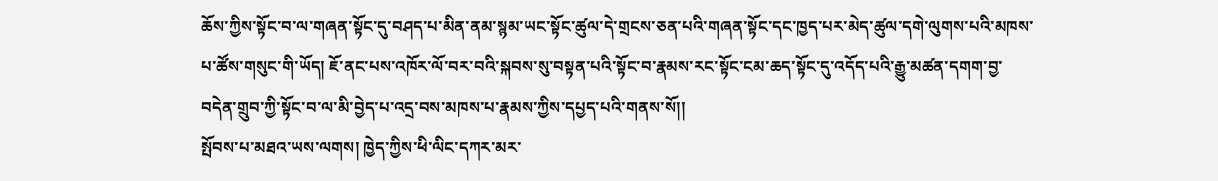ཆོས་ཀྱིས་སྟོང་བ་ལ་གཞན་སྟོང་དུ་བཤད་པ་མིན་ནམ་སྙམ་ཡང་སྟོང་ཚུལ་དེ་གྲངས་ཅན་པའི་གཞན་སྟོང་དང་ཁྱད་པར་མེད་ཚུལ་དགེ་ལུགས་པའི་མཁས་པ་ཚོས་གསུང་གི་ཡོད། ཇོ་ནང་པས་འཁོར་ལོ་བར་བའི་སྐབས་སུ་བསྟན་པའི་སྟོང་བ་རྣམས་རང་སྟོང་ངམ་ཆད་སྟོང་དུ་འདོད་པའི་རྒྱུ་མཚན་དགག་བྱ་བདེན་གྲུབ་ཀྱི་སྟོང་བ་ལ་མི་བྱེད་པ་འདྲ་བས་མཁས་པ་རྣམས་ཀྱིས་དཔྱད་པའི་གནས་སོ།།
སྤོབས་པ་མཐའ་ཡས་ལགས། ཁྱེད་ཀྱིས་ཕི་ལིང་དཀར་མར་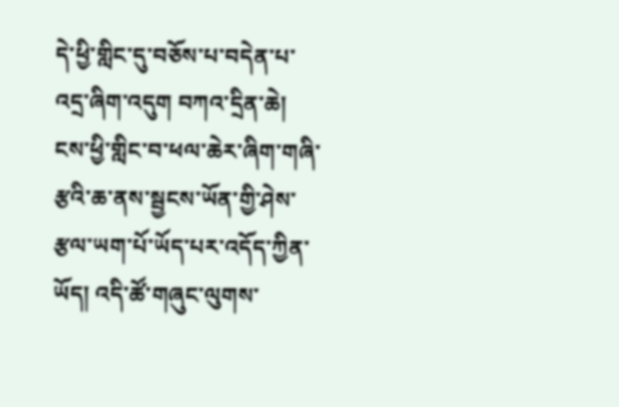དེ་ཕྱི་གླིང་དུ་བཅོས་པ་བདེན་པ་འདྲ་ཞིག་འདུག བཀའ་དྲིན་ཆེ། ངས་ཕྱི་གླིང་བ་ཕལ་ཆེར་ཞིག་གཞི་རྩའི་ཆ་ནས་སྦྱངས་ཡོན་གྱི་ཤེས་རྩལ་ཡག་པོ་ཡོད་པར་འདོད་ཀྱིན་ཡོད། འདི་ཚོ་གཞུང་ལུགས་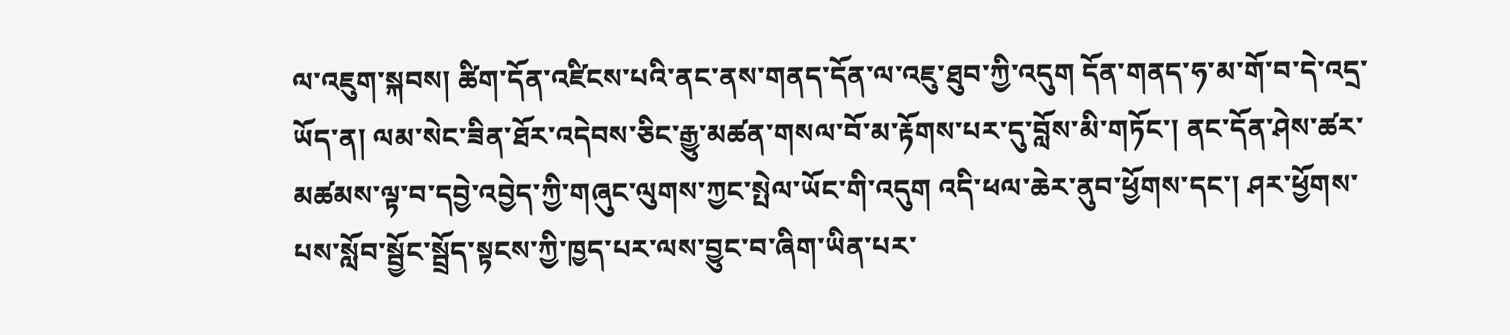ལ་འཇུག་སྐབས། ཚིག་དོན་འཛིངས་པའི་ནང་ནས་གནད་དོན་ལ་འཇུ་ཐུབ་ཀྱི་འདུག དོན་གནད་ཧ་མ་གོ་བ་དེ་འདྲ་ཡོད་ན། ལམ་སེང་ཟིན་ཐོར་འདེབས་ཅིང་རྒྱུ་མཚན་གསལ་བོ་མ་རྟོགས་པར་དུ་བློས་མི་གཏོང་། ནང་དོན་ཤེས་ཚར་མཚམས་ལྟ་བ་དབྱེ་འབྱེད་ཀྱི་གཞུང་ལུགས་ཀྱང་སྤེལ་ཡོང་གི་འདུག འདི་ཕལ་ཆེར་ནུབ་ཕྱོགས་དང་། ཤར་ཕྱོགས་པས་སློབ་སྦྱོང་སྦྲོད་སྟངས་ཀྱི་ཁྱད་པར་ལས་བྱུང་བ་ཞིག་ཡིན་པར་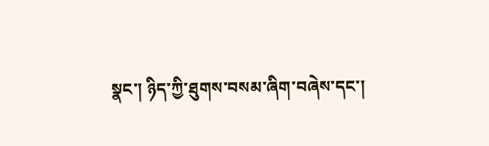སྣང་། ཉིད་ཀྱི་ཐུགས་བསམ་ཞིག་བཞེས་དང་།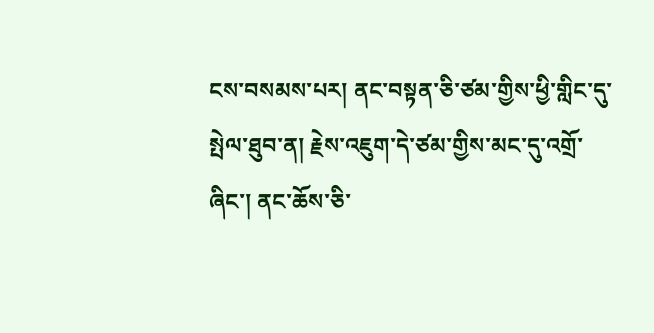ངས་བསམས་པར། ནང་བསྟན་ཅི་ཙམ་གྱིས་ཕྱི་གླིང་དུ་སྤེལ་ཐུབ་ན། རྗེས་འཇུག་དེ་ཙམ་གྱིས་མང་དུ་འགྲོ་ཞིང་། ནང་ཆོས་ཅི་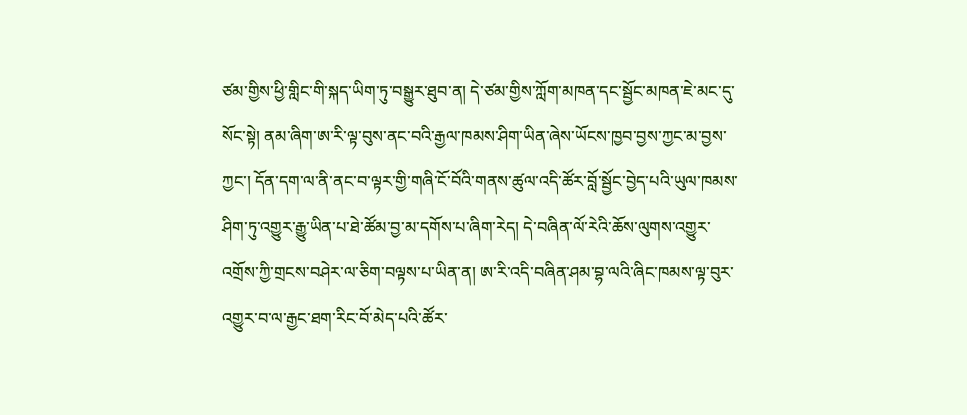ཙམ་གྱིས་ཕྱི་གླིང་གི་སྐད་ཡིག་ཏུ་བསྒྱུར་ཐུབ་ན། དེ་ཙམ་གྱིས་ཀློག་མཁན་དང་སྦྱོང་མཁན་ཇེ་མང་དུ་སོང་སྟེ། ནམ་ཞིག་ཨ་རི་ལྟ་བུས་ནང་བའི་རྒྱལ་ཁམས་ཤིག་ཡིན་ཞེས་ཡོངས་ཁྱབ་བྱས་ཀྱང་མ་བྱས་ཀྱང་། དོན་དག་ལ་ནི་ནང་བ་ལྟར་གྱི་གཞི་ངོ་བོའི་གནས་ཚུལ་འདི་ཚོར་བློ་སྦྱོང་བྱེད་པའི་ཡུལ་ཁམས་ཤིག་ཏུ་འགྱུར་རྒྱུ་ཡིན་པ་ཐེ་ཚོམ་བྱ་མ་དགོས་པ་ཞིག་རེད། དེ་བཞིན་ལོ་རེའི་ཆོས་ལུགས་འགྱུར་འགྲོས་ཀྱི་གྲངས་བཤེར་ལ་ཅིག་བལྟས་པ་ཡིན་ན། ཨ་རི་འདི་བཞིན་ཤམ་བྷ་ལའི་ཞིང་ཁམས་ལྟ་བུར་འགྱུར་བ་ལ་རྒྱང་ཐག་རིང་བོ་མེད་པའི་ཚོར་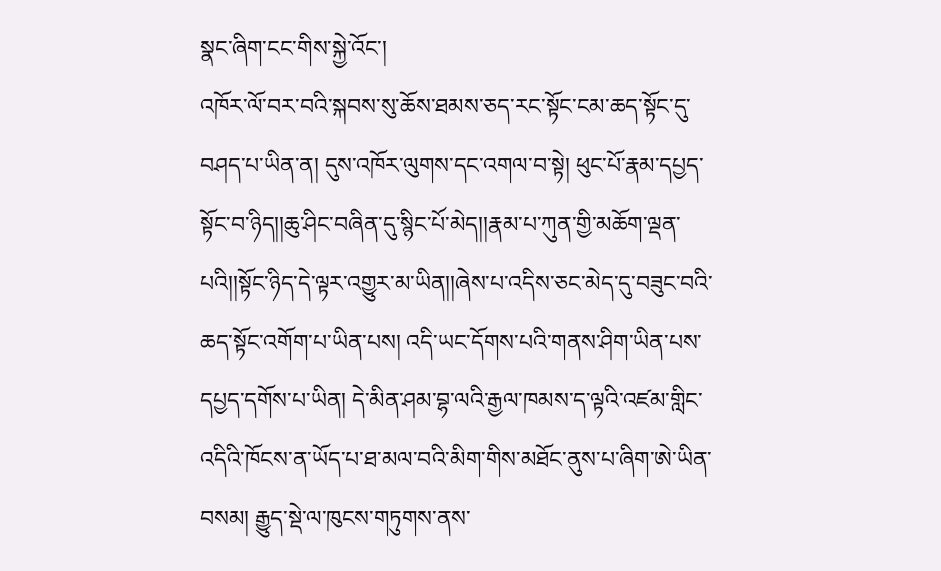སྣང་ཞིག་ངང་གིས་སྐྱེ་འོང་།
འཁོར་ལོ་བར་བའི་སྐབས་སུ་ཆོས་ཐམས་ཅད་རང་སྟོང་ངམ་ཆད་སྟོང་དུ་བཤད་པ་ཡིན་ན། དུས་འཁོར་ལུགས་དང་འགལ་བ་སྟེ། ཕུང་པོ་རྣམ་དཔྱད་སྟོང་བ་ཉིད།།ཆུ་ཤིང་བཞིན་དུ་སྙིང་པོ་མེད།།རྣམ་པ་ཀུན་གྱི་མཆོག་ལྡན་པའི།།སྟོང་ཉིད་དེ་ལྟར་འགྱུར་མ་ཡིན།།ཞེས་པ་འདིས་ཅང་མེད་དུ་བཟུང་བའི་ཆད་སྟོང་འགོག་པ་ཡིན་པས། འདི་ཡང་དོགས་པའི་གནས་ཤིག་ཡིན་པས་དཔྱད་དགོས་པ་ཡིན། དེ་མིན་ཤམ་བྷ་ལའི་རྒྱལ་ཁམས་ད་ལྟའི་འཛམ་གླིང་འདིའི་ཁོངས་ན་ཡོད་པ་ཐ་མལ་བའི་མིག་གིས་མཐོང་ནུས་པ་ཞིག་ཨེ་ཡིན་བསམ། རྒྱུད་སྡེ་ལ་ཁུངས་གཏུགས་ནས་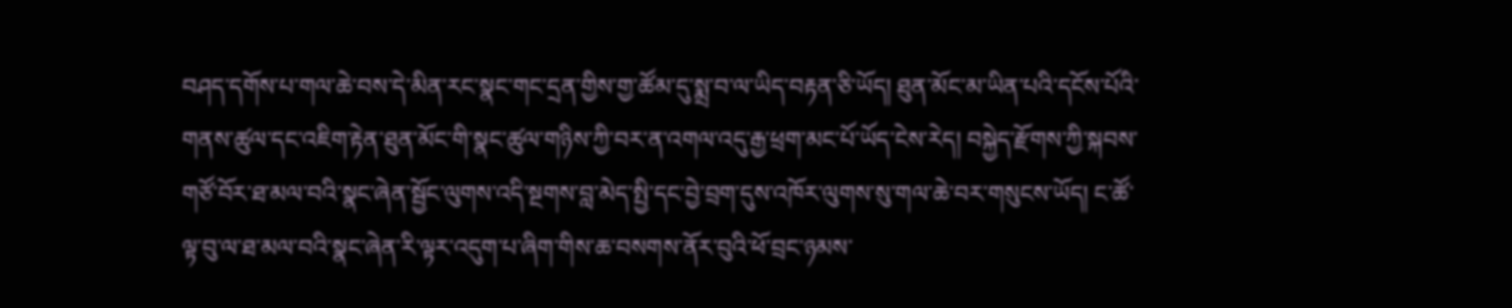བཤད་དགོས་པ་གལ་ཆེ་བས་དེ་མིན་རང་སྣང་གང་དྲན་གྱིས་གྱ་ཚོམ་དུ་སྨྲ་བ་ལ་ཡིད་བརྟན་ཅི་ཡོད། ཐུན་མོང་མ་ཡིན་པའི་དངོས་པོའི་གནས་ཚུལ་དང་འཇིག་རྟེན་ཐུན་མོང་གི་སྣང་ཚུལ་གཉིས་ཀྱི་བར་ན་འགལ་འདུ་རྒྱ་ཕྲག་མང་པོ་ཡོད་ངེས་རེད། བསྐྱེད་རྫོགས་ཀྱི་སྐབས་གཙོ་བོར་ཐ་མལ་བའི་སྣང་ཞེན་སྦྱོང་ལུགས་འདི་སྔགས་བླ་མེད་སྤྱི་དང་བྱེ་བྲག་དུས་འཁོར་ལུགས་སུ་གལ་ཆེ་བར་གསུངས་ཡོད། ང་ཚོ་ལྟ་བུ་ལ་ཐ་མལ་བའི་སྣང་ཞེན་རི་ལྟར་འདུག་པ་ཞིག་གིས་ཆ་བསགས་ནོར་བུའི་ཕོ་བྲང་ཉམས་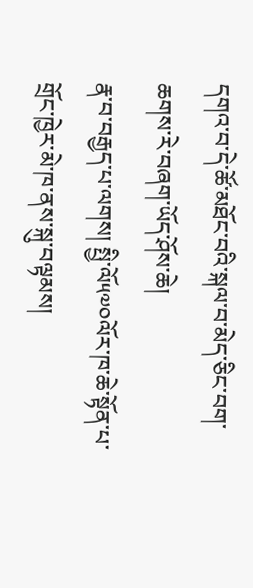དགའ་བ་དེ་ཚོ་མཐོང་བའི་སྐལ་བ་མེད་ཅིང་བག་ཆགས་རེ་བཞག་ཡོད་ཤོས་ཆེ།
རྣ་བ་བརྒྱད་པ་ལགས། སྤྱི་ལོ༥༧༠ལོར་ཁ་ཆེ་སྟོན་པ་གྲོང་ཁྱེར་མེ་ཁ་ནས་སྐུ་བལྟམས།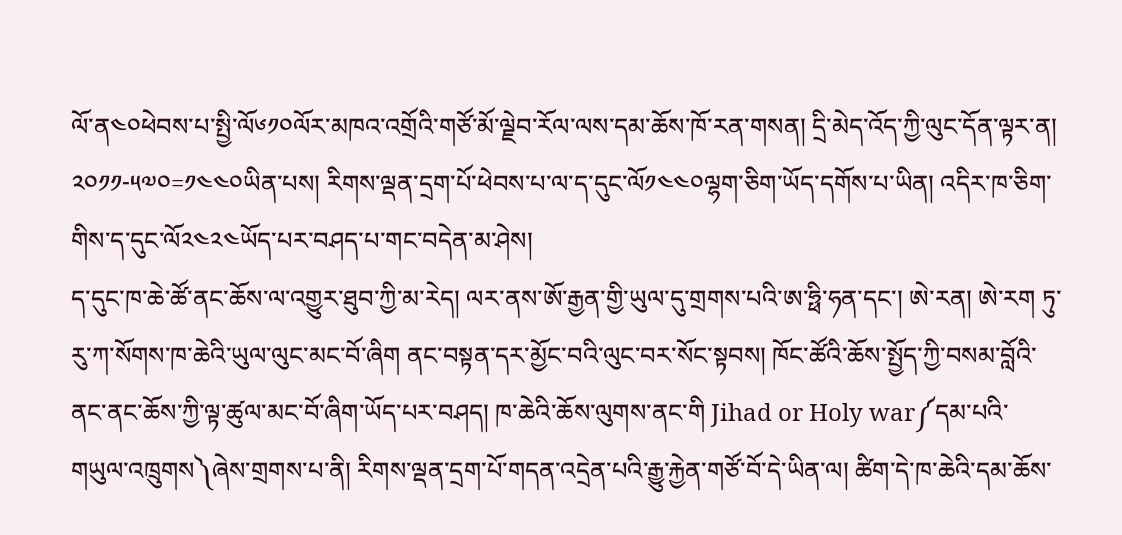ལོ་ན༤༠ཕེབས་པ་སྤྱི་ལོ༦༡༠ལོར་མཁའ་འགྲོའི་གཙོ་མོ་ལྗེབ་རོལ་ལས་དམ་ཆོས་ཁོ་རན་གསན། དྲི་མེད་འོད་ཀྱི་ལུང་དོན་ལྟར་ན། ༢༠༡༡-༥༧༠=༡༤༤༠ཡིན་པས། རིགས་ལྡན་དྲག་པོ་ཕེབས་པ་ལ་ད་དུང་ལོ༡༤༤༠ལྷག་ཅིག་ཡོད་དགོས་པ་ཡིན། འདིར་ཁ་ཅིག་གིས་ད་དུང་ལོ༢༤༢༤ཡོད་པར་བཤད་པ་གང་བདེན་མ་ཤེས།
ད་དུང་ཁ་ཆེ་ཚོ་ནང་ཆོས་ལ་འགྱུར་ཐུབ་ཀྱི་མ་རེད། ལར་ནས་ཨོ་རྒྱན་གྱི་ཡུལ་དུ་གྲགས་པའི་ཨ་ཧྥི་ཧན་དང་། ཨེ་རན། ཨེ་རག ཏུ་རུ་ཀ་སོགས་ཁ་ཆེའི་ཡུལ་ལུང་མང་བོ་ཞིག ནང་བསྟན་དར་མྱོང་བའི་ལུང་བར་སོང་སྟབས། ཁོང་ཚོའི་ཆོས་སྤྱོད་ཀྱི་བསམ་བློའི་ནང་ནང་ཆོས་ཀྱི་ལྟ་ཚུལ་མང་བོ་ཞིག་ཡོད་པར་བཤད། ཁ་ཆེའི་ཆོས་ལུགས་ནང་གི Jihad or Holy war༼དམ་པའི་གཡུལ་འཁྲུགས༽ཞེས་གྲགས་པ་ནི། རིགས་ལྡན་དྲག་པོ་གདན་འདྲེན་པའི་རྒྱུ་རྐྱེན་གཙོ་བོ་དེ་ཡིན་ལ། ཚིག་དེ་ཁ་ཆེའི་དམ་ཆོས་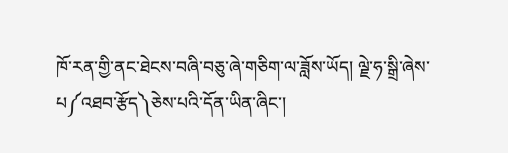ཁོ་རན་གྱི་ནང་ཐེངས་བཞི་བཅུ་ཞེ་གཅིག་ལ་ཟློས་ཡོད། ལྗེ་ཧ་སྒྲི་ཞེས་པ༼འཐབ་རྩོད༽ཅེས་པའི་དོན་ཡིན་ཞིང་།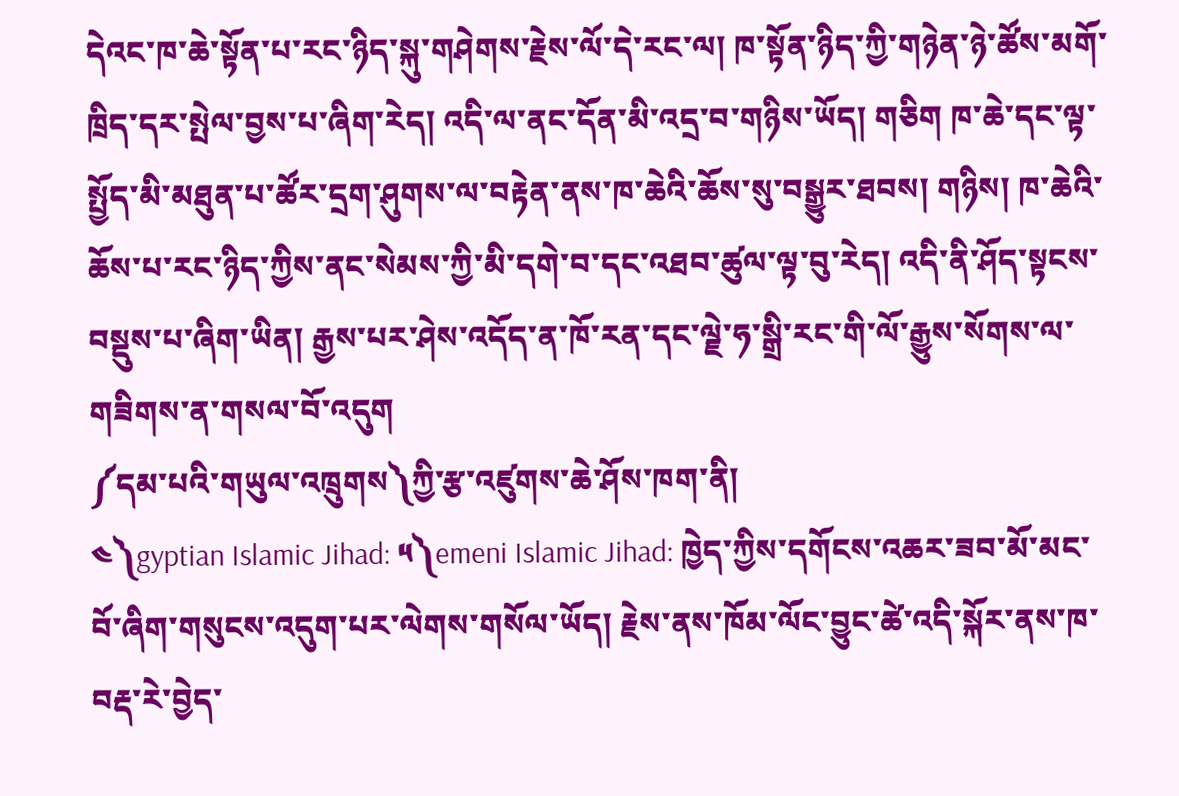དེའང་ཁ་ཆེ་སྟོན་པ་རང་ཉིད་སྐུ་གཤེགས་རྗེས་ལོ་དེ་རང་ལ། ཁ་སྟོན་ཉིད་ཀྱི་གཉེན་ཉེ་ཚོས་མགོ་ཁྲིད་དར་སྤེལ་བྱས་པ་ཞིག་རེད། འདི་ལ་ནང་དོན་མི་འདྲ་བ་གཉིས་ཡོད། གཅིག ཁ་ཆེ་དང་ལྟ་སྤྱོད་མི་མཐུན་པ་ཚོར་དྲག་ཤུགས་ལ་བརྟེན་ནས་ཁ་ཆེའི་ཆོས་སུ་བསྒྱུར་ཐབས། གཉིས། ཁ་ཆེའི་ཆོས་པ་རང་ཉིད་ཀྱིས་ནང་སེམས་ཀྱི་མི་དགེ་བ་དང་འཐབ་ཚུལ་ལྟ་བུ་རེད། འདི་ནི་ཤོད་སྟངས་བསྡུས་པ་ཞིག་ཡིན། རྒྱས་པར་ཤེས་འདོད་ན་ཁོ་རན་དང་ལྗེ་ཧ་སྒྲི་རང་གི་ལོ་རྒྱུས་སོགས་ལ་གཟིགས་ན་གསལ་བོ་འདུག
༼དམ་པའི་གཡུལ་འཁྲུགས༽ཀྱི་རྩ་འཛུགས་ཆེ་ཤོས་ཁག་ནི།
༤༽gyptian Islamic Jihad: ༥༽emeni Islamic Jihad: ཁྱེད་ཀྱིས་དགོངས་འཆར་ཟབ་མོ་མང་བོ་ཞིག་གསུངས་འདུག་པར་ལེགས་གསོལ་ཡོད། རྗེས་ནས་ཁོམ་ལོང་བྱུང་ཚེ་འདི་སྐོར་ནས་ཁ་བརྡ་རེ་བྱེད་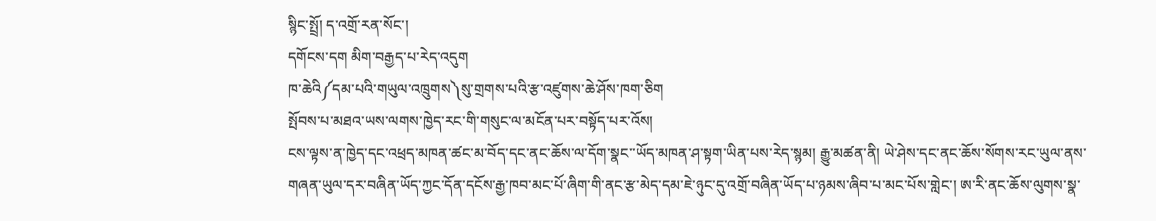སྙིང་སྤྲོ། ད་འགྲོ་རན་སོང་།
དགོངས་དག མིག་བརྒྱད་པ་རེད་འདུག
ཁ་ཆེའི༼དམ་པའི་གཡུལ་འཁྲུགས༽སུ་གྲགས་པའི་རྩ་འཛུགས་ཆེ་ཤོས་ཁག་ཅིག
སྤོབས་པ་མཐའ་ཡས་ལགས་ཁྱེད་རང་གི་གསུང་ལ་མངོན་པར་བསྟོད་པར་འོས།
ངས་ལྟས་ན་ཁྱེད་དང་འཕྲད་མཁན་ཚང་མ་བོད་དང་ནང་ཆོས་ལ་དོག་སྣང་་ཡོད་མཁན་ཤ་སྟག་ཡིན་པས་རེད་སྙམ། རྒྱུ་མཚན་ནི། ཡེ་ཤེས་དང་ནང་ཆོས་སོགས་རང་ཡུལ་ནས་གཞན་ཡུལ་དར་བཞིན་ཡོད་ཀྱང་དོན་དངོས་རྒྱ་ཁབ་མང་པོ་ཞིག་གི་ནང་རྩ་མེད་དམ་ཇེ་ཉུང་དུ་འགྲོ་བཞིན་ཡོད་པ་ཉམས་ཞིབ་པ་མང་པོས་གླེང་། ཨ་རི་ནང་ཆོས་ལུགས་སྣ་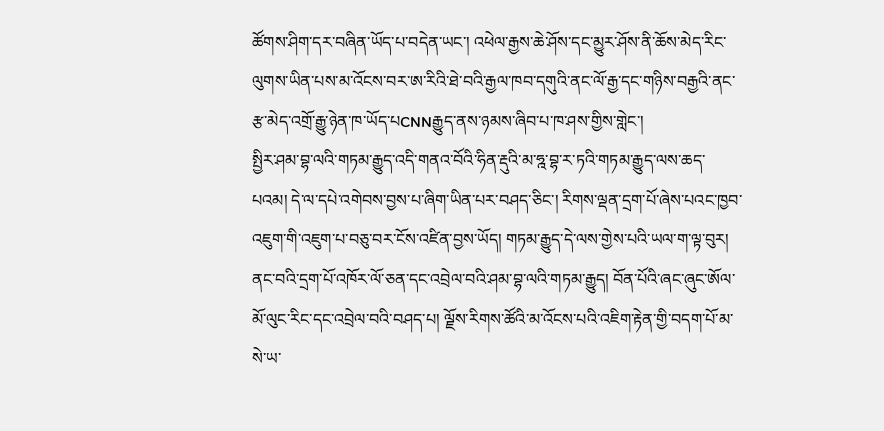ཚོགས་ཤིག་དར་བཞིན་ཡོད་པ་བདེན་ཡང་། འཕེལ་རྒྱས་ཆེ་ཤོས་དང་མྱུར་ཤོས་ནི་ཆོས་མེད་རིང་ལུགས་ཡིན་པས་མ་འོངས་བར་ཨ་རིའི་ཐེ་བའི་རྒྱལ་ཁབ་དགུའི་ནང་ལོ་རྒྱ་དང་གཉིས་བརྒྱའི་ནང་རྩ་མེད་འགྲོ་རྒྱུ་ཉེན་ཁ་ཡོད་པCNNརྒྱུད་ནས་ཉམས་ཞིབ་པ་ཁ་ཤས་གྱིས་གླེང་།
སྤྱིར་ཤམ་བྷ་ལའི་གཏམ་རྒྱུད་འདི་གནའ་བོའི་ཧིན་རྡུའི་མ་ཧྰ་བྷ་ར་ཏའི་གཏམ་རྒྱུད་ལས་ཆད་པའམ། དེ་ལ་དཔེ་འགེབས་བྱས་པ་ཞིག་ཡིན་པར་བཤད་ཅིང་། རིགས་ལྡན་དྲག་པོ་ཞེས་པའང་ཁྱབ་འཇུག་གི་འཇུག་པ་བཅུ་བར་ངོས་འཛིན་བྱས་ཡོད། གཏམ་རྒྱུད་དེ་ལས་གྱེས་པའི་ཡལ་ག་ལྟ་བུར། ནང་བའི་དྲག་པོ་འཁོར་ལོ་ཅན་དང་འབྲེལ་བའི་ཤམ་བྷ་ལའི་གཏམ་རྒྱུད། བོན་པོའི་ཞང་ཞུང་ཨོལ་མོ་ལུང་རིང་དང་འབྲེལ་བའི་བཤད་པ། ལྗོས་རིགས་ཚོའི་མ་འོངས་པའི་འཇིག་རྟེན་གྱི་བདག་པོ་མ་སེ་ཡ་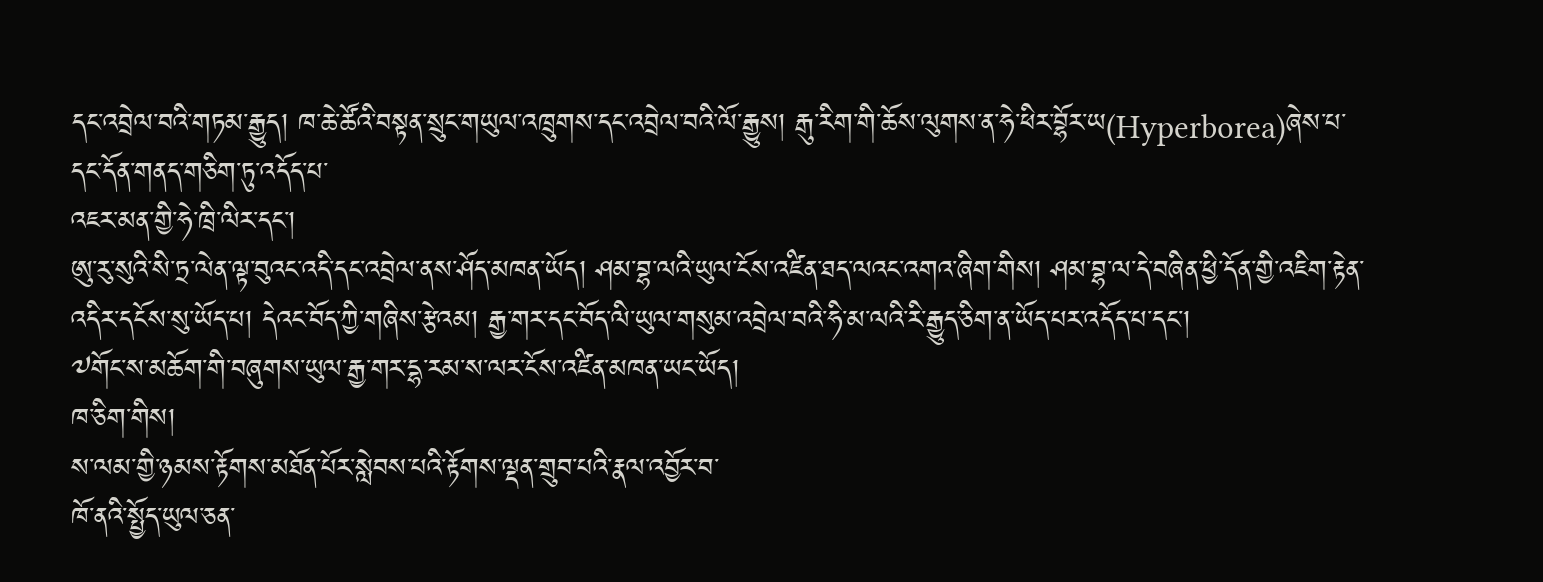དང་འབྲེལ་བའི་གཏམ་རྒྱུད། ཁ་ཆེ་ཚོའི་བསྟན་སྲུང་གཡུལ་འཁྲུགས་དང་འབྲེལ་བའི་ལོ་རྒྱུས། རྒུ་རིག་གི་ཆོས་ལུགས་ན་ཧེ་ཕིར་བྷོར་ཡ(Hyperborea)ཞེས་པ་དང་དོན་གནད་གཅིག་ཏུ་འདོད་པ་
འཇར་མན་གྱི་ཧེ་ཁྲི་ལིར་དང་།
ཨུ་རུ་སུའི་སི་ཏྲ་ལེན་ལྟ་བུའང་འདི་དང་འབྲེལ་ནས་ཤོད་མཁན་ཡོད། ཤམ་བྷ་ལའི་ཡུལ་ངོས་འཛིན་ཐད་ལའང་འགའ་ཞིག་གིས། ཤམ་བྷ་ལ་དེ་བཞིན་ཕྱི་དོན་གྱི་འཇིག་རྟེན་འདིར་དངོས་སུ་ཡོད་པ། དེའང་བོད་ཀྱི་གཞིས་རྩེའམ། རྒྱ་གར་དང་བོད་ལི་ཡུལ་གསུམ་འབྲེལ་བའི་ཧི་མ་ལའི་རི་རྒྱུད་ཅིག་ན་ཡོད་པར་འདོད་པ་དང་།
༧གོང་ས་མཆོག་གི་བཞུགས་ཡུལ་རྒྱ་གར་དྷ་རམ་ས་ལར་ངོས་འཛིན་མཁན་ཡང་ཡོད།
ཁ་ཅིག་གིས།
ས་ལམ་གྱི་ཉམས་རྟོགས་མཐོན་པོར་སླེབས་པའི་རྟོགས་ལྡན་གྲུབ་པའི་རྣལ་འབྱོར་བ་
ཁོ་ནའི་སྤྱོད་ཡུལ་ཅན་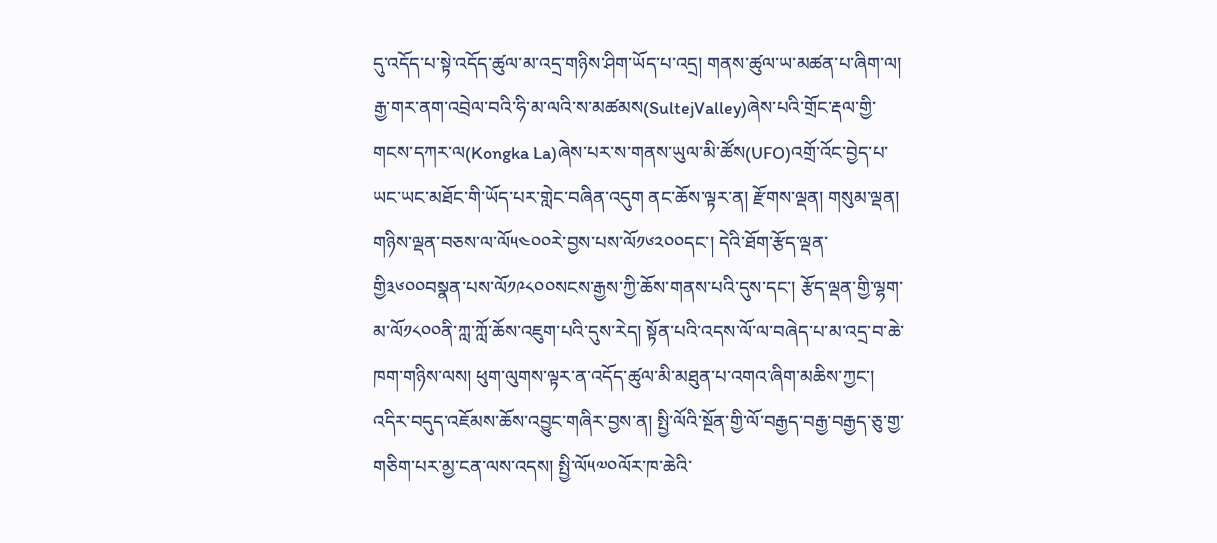དུ་འདོད་པ་སྟེ་འདོད་ཚུལ་མ་འདྲ་གཉིས་ཤིག་ཡོད་པ་འདྲ། གནས་ཚུལ་ཡ་མཚན་པ་ཞིག་ལ། རྒྱ་གར་ནག་འབྲེལ་བའི་ཧི་མ་ལའི་ས་མཚམས(SultejValley)ཞེས་པའི་གྲོང་རྡལ་གྱི་གངས་དཀར་ལ(Kongka La)ཞེས་པར་ས་གནས་ཡུལ་མི་ཚོས(UFO)འགྲོ་འོང་བྱེད་པ་ཡང་ཡང་མཐོང་གི་ཡོད་པར་གླེང་བཞིན་འདུག ནང་ཆོས་ལྟར་ན། རྫོགས་ལྡན། གསུམ་ལྡན།
གཉིས་ལྡན་བཅས་ལ་ལོ༥༤༠༠རེ་བྱས་པས་ལོ༡༦༢༠༠དང་། དེའི་ཐོག་རྩོད་ལྡན་གྱི༣༦༠༠བསྣན་པས་ལོ༡༩༨༠༠སངས་རྒྱས་ཀྱི་ཆོས་གནས་པའི་དུས་དང་། རྩོད་ལྡན་གྱི་ལྷག་མ་ལོ༡༨༠༠ནི་ཀླ་ཀློ་ཆོས་འཇུག་པའི་དུས་རེད། སྟོན་པའི་འདས་ལོ་ལ་བཞེད་པ་མ་འདྲ་བ་ཆེ་ཁག་གཉིས་ལས། ཕུག་ལུགས་ལྟར་ན་འདོད་ཚུལ་མི་མཐུན་པ་འགའ་ཞིག་མཆིས་ཀྱང་། འདིར་བདུད་འཇོམས་ཆོས་འབྱུང་གཞིར་བྱས་ན། སྤྱི་ལོའི་སྔོན་གྱི་ལོ་བརྒྱད་བརྒྱ་བརྒྱད་ཅུ་གྱ་གཅིག་པར་མྱ་ངན་ལས་འདས། སྤྱི་ལོ༥༧༠ལོར་ཁ་ཆེའི་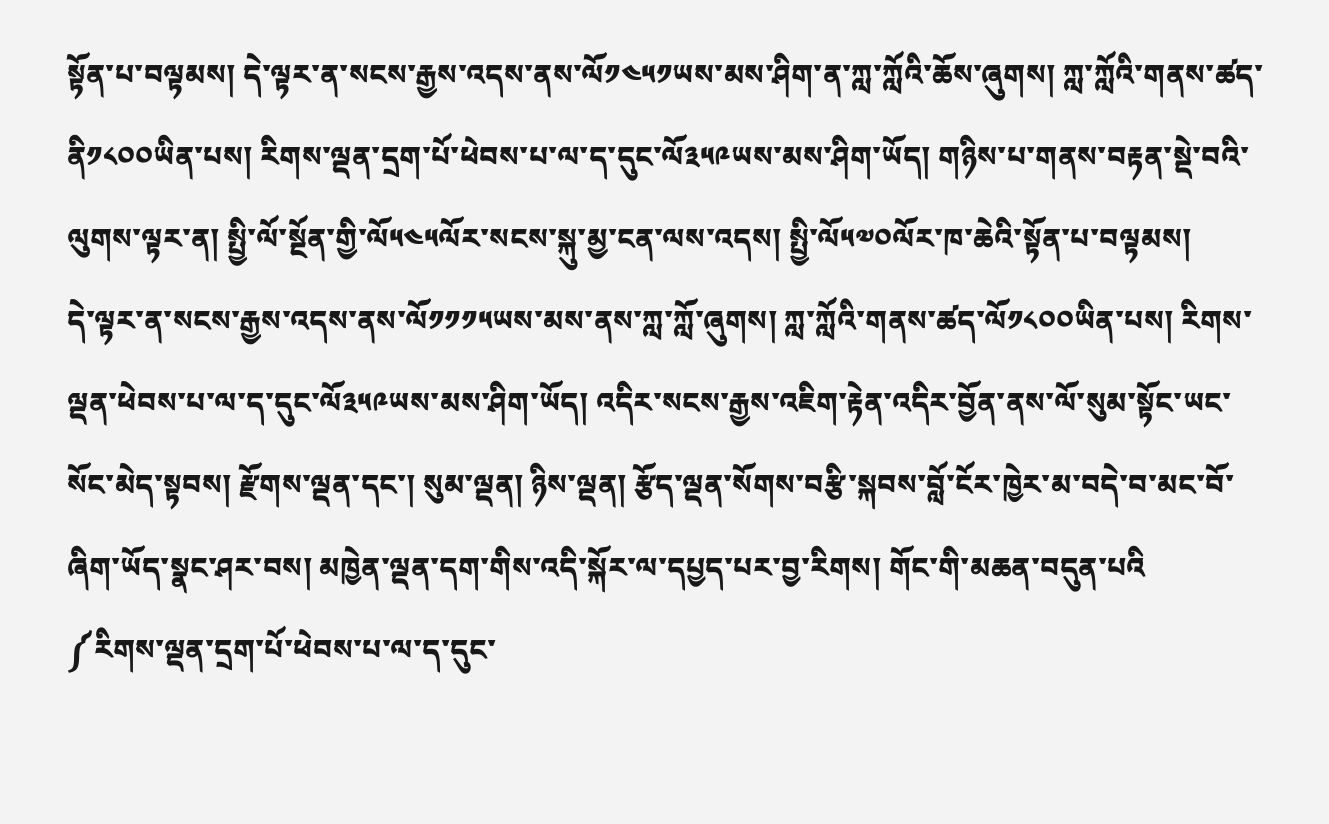སྟོན་པ་བལྟམས། དེ་ལྟར་ན་སངས་རྒྱས་འདས་ནས་ལོ༡༤༥༡ཡས་མས་ཤིག་ན་ཀླ་ཀློའི་ཆོས་ཞུགས། ཀླ་ཀློའི་གནས་ཚད་ནི༡༨༠༠ཡིན་པས། རིགས་ལྡན་དྲག་པོ་ཕེབས་པ་ལ་ད་དུང་ལོ༣༥༩ཡས་མས་ཤིག་ཡོད། གཉིས་པ་གནས་བརྟན་སྡེ་བའི་ལུགས་ལྟར་ན། སྤྱི་ལོ་སྔོན་གྱི་ལོ༥༤༥ལོར་སངས་སྐུ་མྱ་ངན་ལས་འདས། སྤྱི་ལོ༥༧༠ལོར་ཁ་ཆེའི་སྟོན་པ་བལྟམས།
དེ་ལྟར་ན་སངས་རྒྱས་འདས་ནས་ལོ༡༡༡༥ཡས་མས་ནས་ཀླ་ཀློ་ཞུགས། ཀླ་ཀློའི་གནས་ཚད་ལོ༡༨༠༠ཡིན་པས། རིགས་ལྡན་ཕེབས་པ་ལ་ད་དུང་ལོ༣༥༩ཡས་མས་ཤིག་ཡོད། འདིར་སངས་རྒྱས་འཇིག་རྟེན་འདིར་བྱོན་ནས་ལོ་སུམ་སྟོང་ཡང་སོང་མེད་སྟབས། རྫོགས་ལྡན་དང་། སུམ་ལྡན། ཉིས་ལྡན། རྩོད་ལྡན་སོགས་བརྩི་སྐབས་བློ་ངོར་ཁྱེར་མ་བདེ་བ་མང་བོ་ཞིག་ཡོད་སྣང་ཤར་བས། མཁྱེན་ལྡན་དག་གིས་འདི་སྐོར་ལ་དཔྱད་པར་བྱ་རིགས། གོང་གི་མཆན་བདུན་པའི
༼རིགས་ལྡན་དྲག་པོ་ཕེབས་པ་ལ་ད་དུང་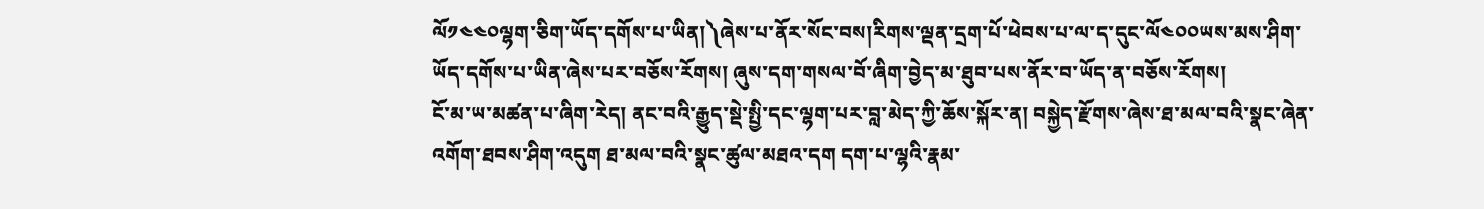ལོ༡༤༤༠ལྷག་ཅིག་ཡོད་དགོས་པ་ཡིན།༽ཞེས་པ་ནོར་སོང་བས།རིགས་ལྡན་དྲག་པོ་ཕེབས་པ་ལ་ད་དུང་ལོ༤༠༠ཡས་མས་ཤིག་ཡོད་དགོས་པ་ཡིན་ཞེས་པར་བཅོས་རོགས། ཞུས་དག་གསལ་བོ་ཞིག་བྱེད་མ་ཐུབ་པས་ནོར་བ་ཡོད་ན་བཅོས་རོགས།
ངོ་མ་ཡ་མཚན་པ་ཞིག་རེད། ནང་བའི་རྒྱུད་སྡེ་སྤྱི་དང་ལྷག་པར་བླ་མེད་ཀྱི་ཆོས་སྐོར་ན། བསྐྱེད་རྫོགས་ཞེས་ཐ་མལ་བའི་སྣང་ཞེན་འགོག་ཐབས་ཤིག་འདུག ཐ་མལ་བའི་སྣང་ཚུལ་མཐའ་དག དག་པ་ལྷའི་རྣམ་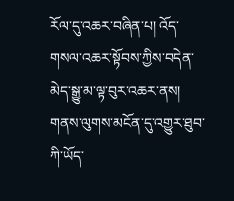རོལ་དུ་འཆར་བཞིན་པ། འོད་གསལ་འཆར་སྟོབས་ཀྱིས་བདེན་མེད་སྒྱུ་མ་ལྟ་བུར་འཆར་ནས། གནས་ལུགས་མངོན་དུ་འགྱུར་ཐུབ་ཀི་ཡོད་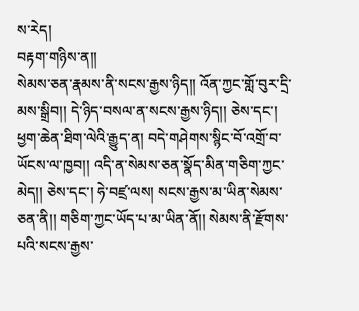ས་རེད།
བརྟག་གཉིས་ན།།
སེམས་ཅན་རྣམས་ནི་སངས་རྒྱས་ཉིད།། འོན་ཀྱང་གློ་བུར་དྲི་མས་སྒྲིབ།། དེ་ཉིད་བསལ་ན་སངས་རྒྱས་ཉིད།། ཅེས་དང་། ཕྱག་ཆེན་ཐིག་ལེའི་རྒྱུད་ན། བདེ་གཤེགས་སྙིང་བོ་འགྲོ་བ་ཡོངས་ལ་ཁྱབ།། འདི་ན་སེམས་ཅན་སྣོད་མིན་གཅིག་ཀྱང་མེད།། ཅེས་དང་། ཧེ་བཛྲ་ལས། སངས་རྒྱས་མ་ཡིན་སེམས་ཅན་ནི།། གཅིག་ཀྱང་ཡོད་པ་མ་ཡིན་ནོ།། སེམས་ནི་རྫོགས་པའི་སངས་རྒྱས་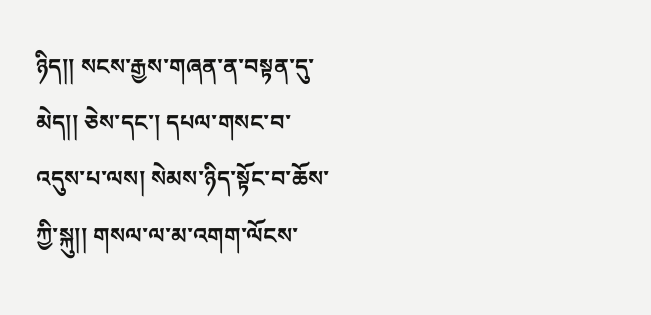ཉིད།། སངས་རྒྱས་གཞན་ན་བསྟན་དུ་མེད།། ཅེས་དང་། དཔལ་གསང་བ་འདུས་པ་ལས། སེམས་ཉིད་སྟོང་བ་ཆོས་ཀྱི་སྐུ།། གསལ་ལ་མ་འགག་ལོངས་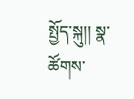སྤྱོད་སྐུ།། སྣ་ཚོགས་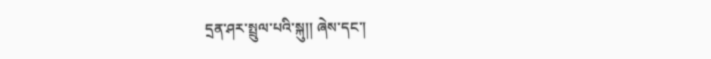དྲན་ཤར་སྤྲུལ་པའི་སྐུ།། ཞེས་དང་།